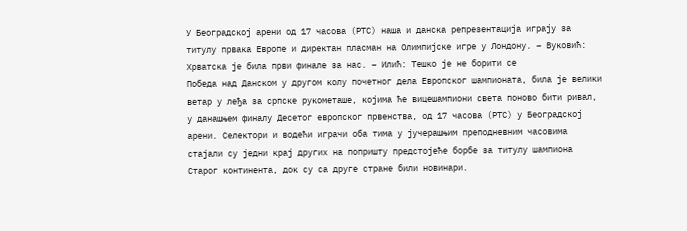У Београдској арени од 17 часова (РТС) наша и данска репрезентација играју за титулу првака Европе и директан пласман на Олимпијске игре у Лондону. – Вуковић: Хрватска је била први финале за нас. – Илић: Тешко је не борити се
Победа над Данском у другом колу почетног дела Европског шампионата, била је велики ветар у леђа за српске рукометаше, којима ће вицешампиони света поново бити ривал, у данашњем финалу Десетог европског првенства, од 17 часова (РТС) у Београдској арени. Селектори и водећи играчи оба тима у јучерашњим преподневним часовима стајали су једни крај других на попришту предстојеће борбе за титулу шампиона Старог континента, док су са друге стране били новинари.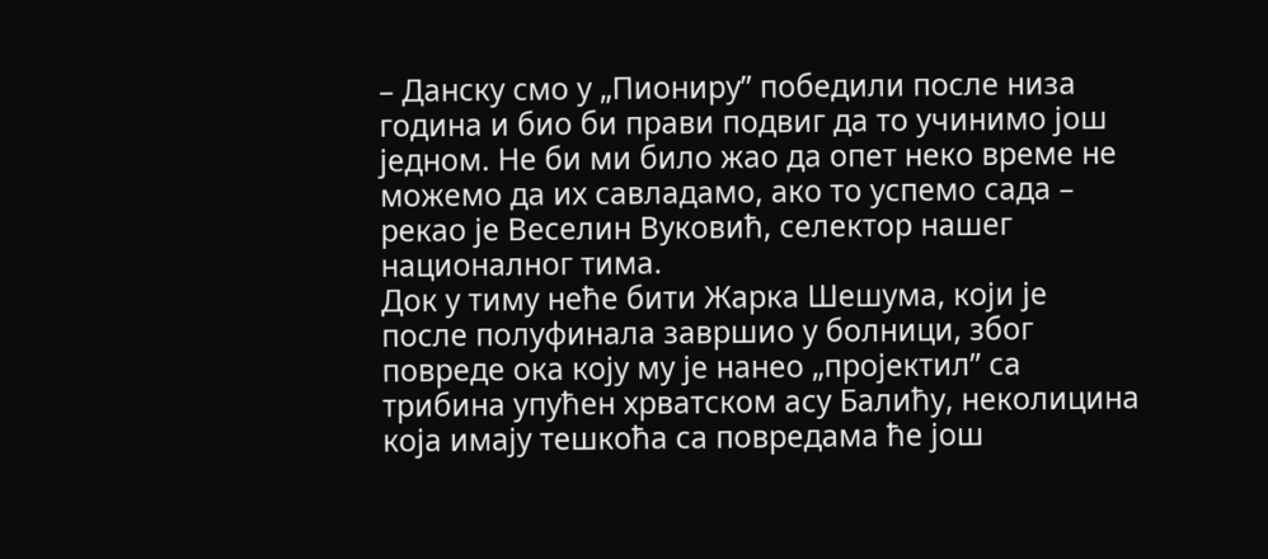– Данску смо у „Пиониру” победили после низа година и био би прави подвиг да то учинимо још једном. Не би ми било жао да опет неко време не можемо да их савладамо, ако то успемо сада – рекао је Веселин Вуковић, селектор нашег националног тима.
Док у тиму неће бити Жарка Шешума, који је после полуфинала завршио у болници, због повреде ока коју му је нанео „пројектил” са трибина упућен хрватском асу Балићу, неколицина која имају тешкоћа са повредама ће још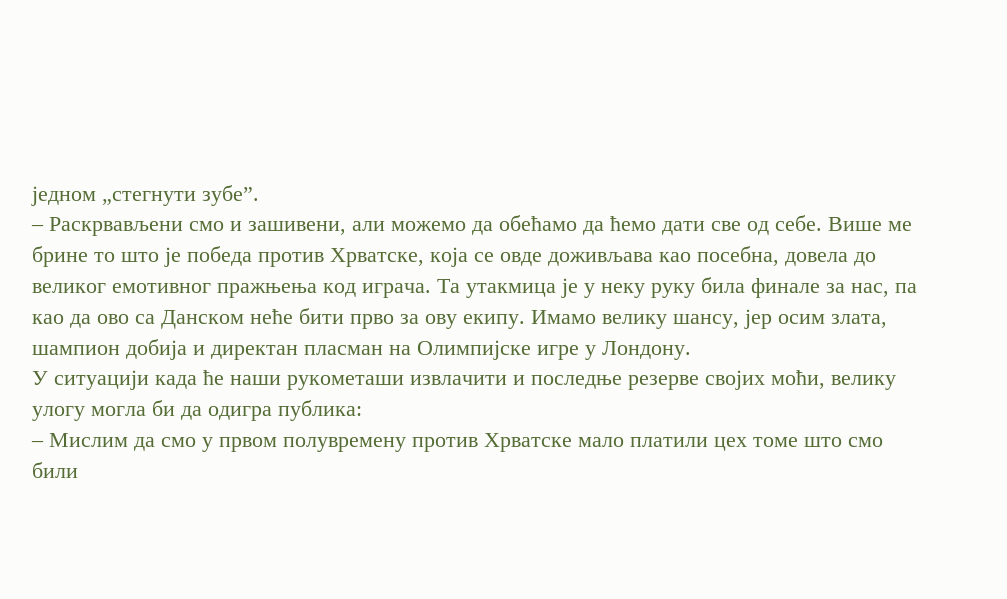једном „стегнути зубе”.
– Раскрвављени смо и зашивени, али можемо да обећамо да ћемо дати све од себе. Више ме брине то што је победа против Хрватске, која се овде доживљава као посебна, довела до великог емотивног пражњења код играча. Та утакмица је у неку руку била финале за нас, па као да ово са Данском неће бити прво за ову екипу. Имамо велику шансу, јер осим злата, шампион добија и директан пласман на Олимпијске игре у Лондону.
У ситуацији када ће наши рукометаши извлачити и последње резерве својих моћи, велику улогу могла би да одигра публика:
– Мислим да смо у првом полувремену против Хрватске мало платили цех томе што смо били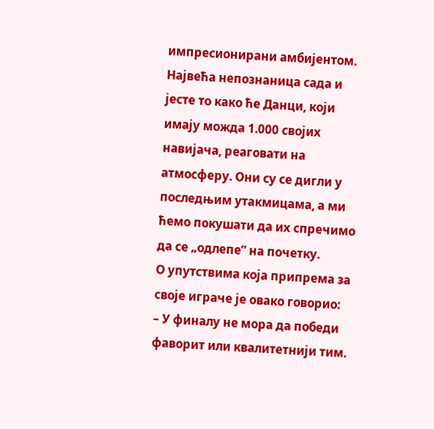импресионирани амбијентом. Највећа непознаница сада и јесте то како ће Данци, који имају можда 1.000 својих навијача, реаговати на атмосферу. Они су се дигли у последњим утакмицама, а ми ћемо покушати да их спречимо да се „одлепе” на почетку.
О упутствима која припрема за своје играче је овако говорио:
– У финалу не мора да победи фаворит или квалитетнији тим.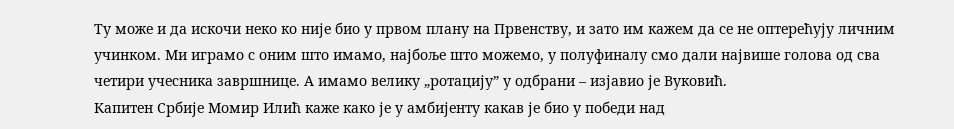Ту може и да искочи неко ко није био у првом плану на Првенству, и зато им кажем да се не оптерећују личним учинком. Ми играмо с оним што имамо, најбоље што можемо, у полуфиналу смо дали највише голова од сва четири учесника завршнице. А имамо велику „ротацију” у одбрани – изјавио је Вуковић.
Капитен Србије Момир Илић каже како је у амбијенту какав је био у победи над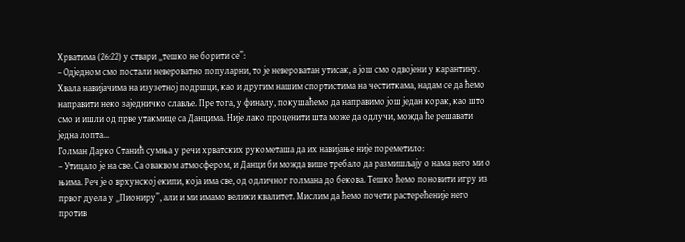Хрватима (26:22) у ствари „тешко не борити се”:
– Одједном смо постали невероватно популарни, то је невероватан утисак, а још смо одвојени у карантину. Хвала навијачима на изузетној подршци, као и другим нашим спортистима на честиткама, надам се да ћемо направити неко заједничко славље. Пре тога, у финалу, покушаћемо да направимо још један корак, као што смо и ишли од прве утакмице са Данцима. Није лако проценити шта може да одлучи, можда ће решавати једна лопта...
Голман Дарко Станић сумња у речи хрватских рукометаша да их навијање није пореметило:
– Утицало је на све. Са оваквом атмосфером, и Данци би можда више требало да размишљају о нама него ми о њима. Реч је о врхунској екипи, која има све, од одличног голмана до бекова. Тешко ћемо поновити игру из првог дуела у „Пиониру”, али и ми имамо велики квалитет. Мислим да ћемо почети растерећеније него против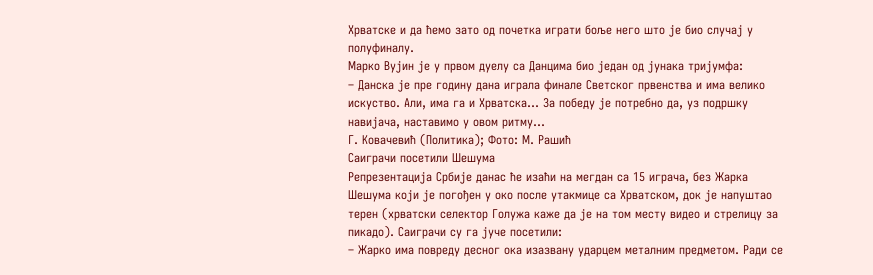Хрватске и да ћемо зато од почетка играти боље него што је био случај у полуфиналу.
Марко Вујин је у првом дуелу са Данцима био један од јунака тријумфа:
– Данска је пре годину дана играла финале Светског првенства и има велико искуство. Али, има га и Хрватска... За победу је потребно да, уз подршку навијача, наставимо у овом ритму...
Г. Ковачевић (Политика); Фото: М. Рашић
Саиграчи посетили Шешума
Репрезентација Србије данас ће изаћи на мегдан са 15 играча, без Жарка Шешума који је погођен у око после утакмице са Хрватском, док је напуштао терен (хрватски селектор Голужа каже да је на том месту видео и стрелицу за пикадо). Саиграчи су га јуче посетили:
– Жарко има повреду десног ока изазвану ударцем металним предметом. Ради се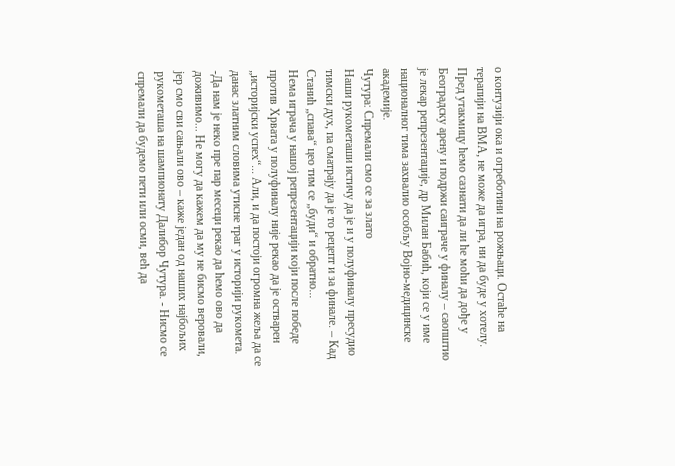о контузији ока и огреботини на рожњаци. Остаће на терапији на ВМА, не може да игра, ни да буде у хотелу. Пред утакмицу ћемо сазнати да ли ће моћи да дође у Београдску арену и подржи саиграче у финалу – саопштио је лекар репрезентације, др Милан Бабић, који се у име националног тима захвалио особљу Војно-медицинске академије.
Чутура: Спремали смо се за злато
Наши рукометаши истичу да је и у полуфиналу пресудио тимски дух, па сматрају да је то рецепт и за финале. – Кад Станић „спава“ цео тим се „буди“ и обратно...
Нема играча у нашој репрезентацији који после победе против Хрвата у полуфиналу није рекао да је остварен „историјски успех“... Али, и да постоји огромна жеља да се данас златним словима утисне траг у историји рукомета.
-Да нам је неко пре пар месеци рекао да ћемо ово да доживимо... Не могу да кажем да му не бисмо веровали, јер смо сви сањали ово – каже један од наших најбољих рукометаша на шампионату Далибор Чутура. - Нисмо се спремали да будемо пети или осми, већ да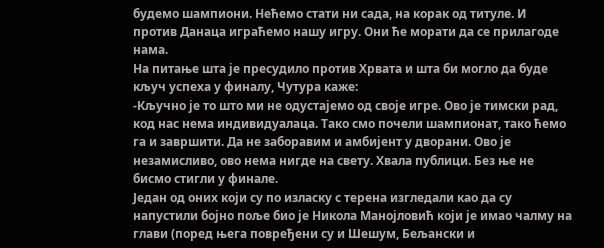будемо шампиони. Нећемо стати ни сада, на корак од титуле. И против Данаца играћемо нашу игру. Они ће морати да се прилагоде нама.
На питање шта је пресудило против Хрвата и шта би могло да буде кључ успеха у финалу, Чутура каже:
-Кључно је то што ми не одустајемо од своје игре. Ово је тимски рад, код нас нема индивидуалаца. Тако смо почели шампионат, тако ћемо га и завршити. Да не заборавим и амбијент у дворани. Ово је незамисливо, ово нема нигде на свету. Хвала публици. Без ње не бисмо стигли у финале.
Један од оних који су по изласку с терена изгледали као да су напустили бојно поље био је Никола Манојловић који је имао чалму на глави (поред њега повређени су и Шешум, Бељански и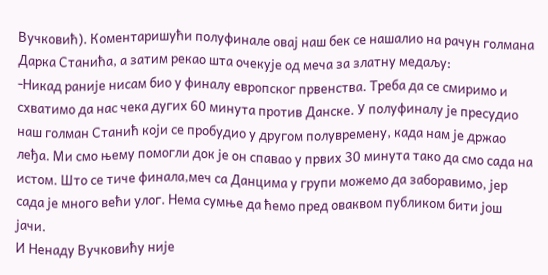Вучковић). Коментаришући полуфинале овај наш бек се нашалио на рачун голмана Дарка Станића, а затим рекао шта очекује од меча за златну медаљу:
-Никад раније нисам био у финалу европског првенства. Треба да се смиримо и схватимо да нас чека дугих 60 минута против Данске. У полуфиналу је пресудио наш голман Станић који се пробудио у другом полувремену, када нам је држао леђа. Ми смо њему помогли док је он спавао у првих 30 минута тако да смо сада на истом. Што се тиче финала,меч са Данцима у групи можемо да заборавимо, јер сада је много већи улог. Нема сумње да ћемо пред оваквом публиком бити још јачи.
И Ненаду Вучковићу није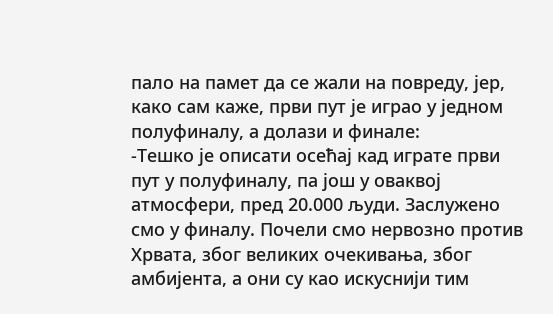пало на памет да се жали на повреду, јер, како сам каже, први пут је играо у једном полуфиналу, а долази и финале:
-Тешко је описати осећај кад играте први пут у полуфиналу, па још у оваквој атмосфери, пред 20.000 људи. Заслужено смо у финалу. Почели смо нервозно против Хрвата, због великих очекивања, због амбијента, а они су као искуснији тим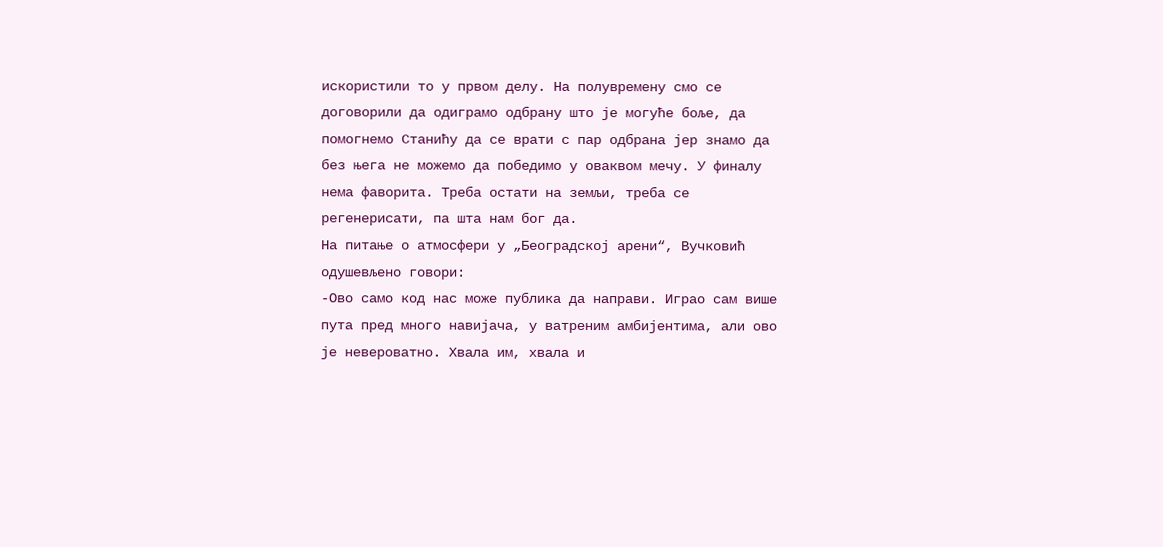искористили то у првом делу. На полувремену смо се договорили да одиграмо одбрану што је могуће боље, да помогнемо Станићу да се врати с пар одбрана јер знамо да без њега не можемо да победимо у оваквом мечу. У финалу нема фаворита. Треба остати на земљи, треба се регенерисати, па шта нам бог да.
На питање о атмосфери у „Београдској арени“, Вучковић одушевљено говори:
-Ово само код нас може публика да направи. Играо сам више пута пред много навијача, у ватреним амбијентима, али ово је невероватно. Хвала им, хвала и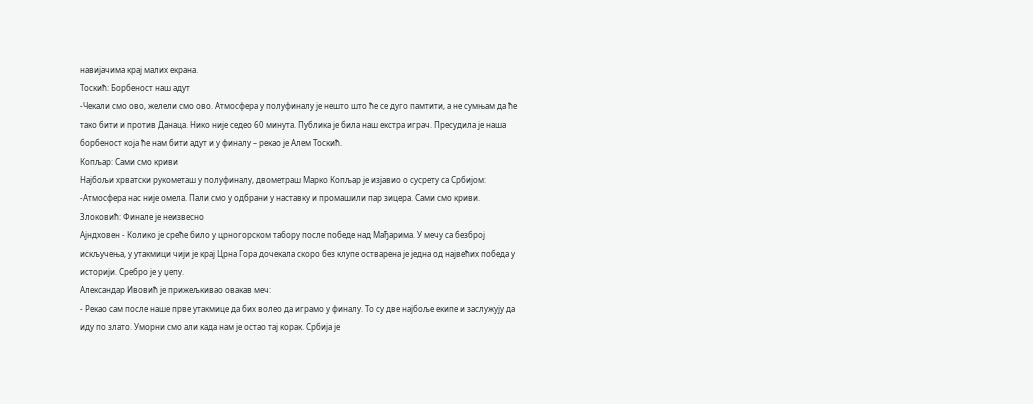навијачима крај малих екрана.
Тоскић: Борбеност наш адут
-Чекали смо ово, желели смо ово. Атмосфера у полуфиналу је нешто што ће се дуго памтити, а не сумњам да ће тако бити и против Данаца. Нико није седео 60 минута. Публика је била наш екстра играч. Пресудила је наша борбеност која ће нам бити адут и у финалу – рекао је Алем Тоскић.
Копљар: Сами смо криви
Најбољи хрватски рукометаш у полуфиналу, двометраш Марко Копљар је изјавио о сусрету са Србијом:
-Атмосфера нас није омела. Пали смо у одбрани у наставку и промашили пар зицера. Сами смо криви.
Злоковић: Финале је неизвесно
Ајндховен - Колико је среће било у црногорском табору после победе над Мађарима. У мечу са безброј искључења, у утакмици чији је крај Црна Гора дочекала скоро без клупе остварена је једна од највећих победа у историји. Сребро је у џепу.
Александар Ивовић је прижељкивао овакав меч:
- Рекао сам после наше прве утакмице да бих волео да играмо у финалу. То су две најбоље екипе и заслужују да иду по злато. Уморни смо али када нам је остао тај корак. Србија је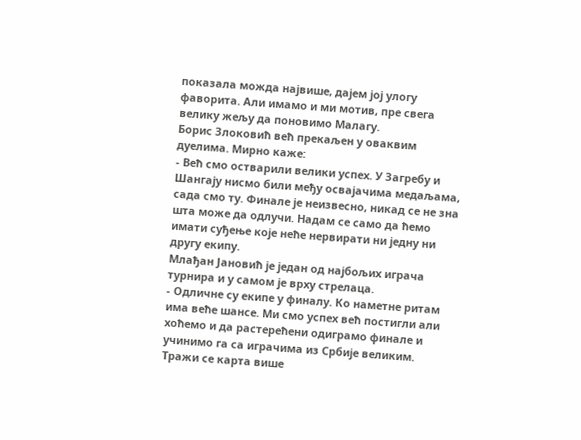показала можда највише, дајем јој улогу фаворита. Али имамо и ми мотив, пре свега велику жељу да поновимо Малагу.
Борис Злоковић већ прекаљен у оваквим дуелима. Мирно каже:
- Већ смо остварили велики успех. У Загребу и Шангају нисмо били међу освајачима медаљама, сада смо ту. Финале је неизвесно, никад се не зна шта може да одлучи. Надам се само да ћемо имати суђење које неће нервирати ни једну ни другу екипу.
Млађан Јановић је један од најбољих играча турнира и у самом је врху стрелаца.
- Одличне су екипе у финалу. Ко наметне ритам има веће шансе. Ми смо успех већ постигли али хоћемо и да растерећени одиграмо финале и учинимо га са играчима из Србије великим.
Тражи се карта више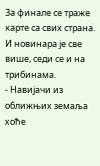За финале се траже карте са свих страна. И новинара је све више, седи се и на трибинама.
- Навијачи из оближњих земаља хоће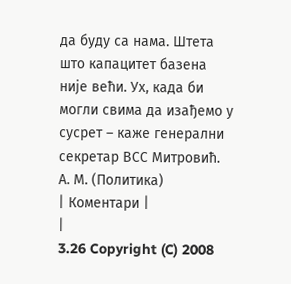да буду са нама. Штета што капацитет базена није већи. Ух, када би могли свима да изађемо у сусрет – каже генерални секретар ВСС Митровић.
А. М. (Политика)
| Коментари |
|
3.26 Copyright (C) 2008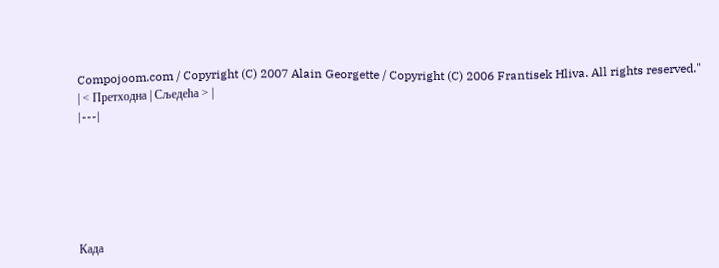Compojoom.com / Copyright (C) 2007 Alain Georgette / Copyright (C) 2006 Frantisek Hliva. All rights reserved."
| < Претходна | Сљедећа > |
|---|






Када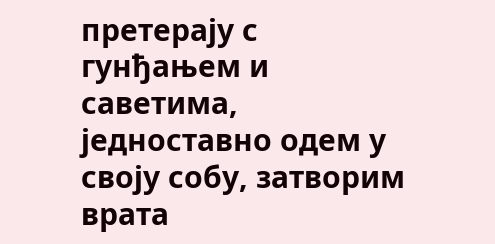претерају с гунђањем и саветима, једноставно одем у своју собу, затворим врата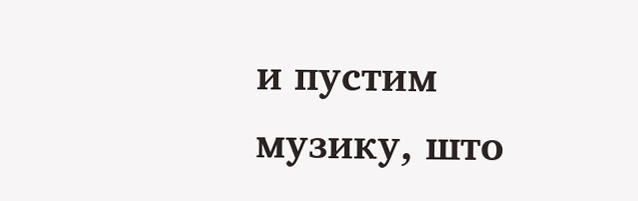и пустим музику, што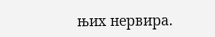њих нервира.